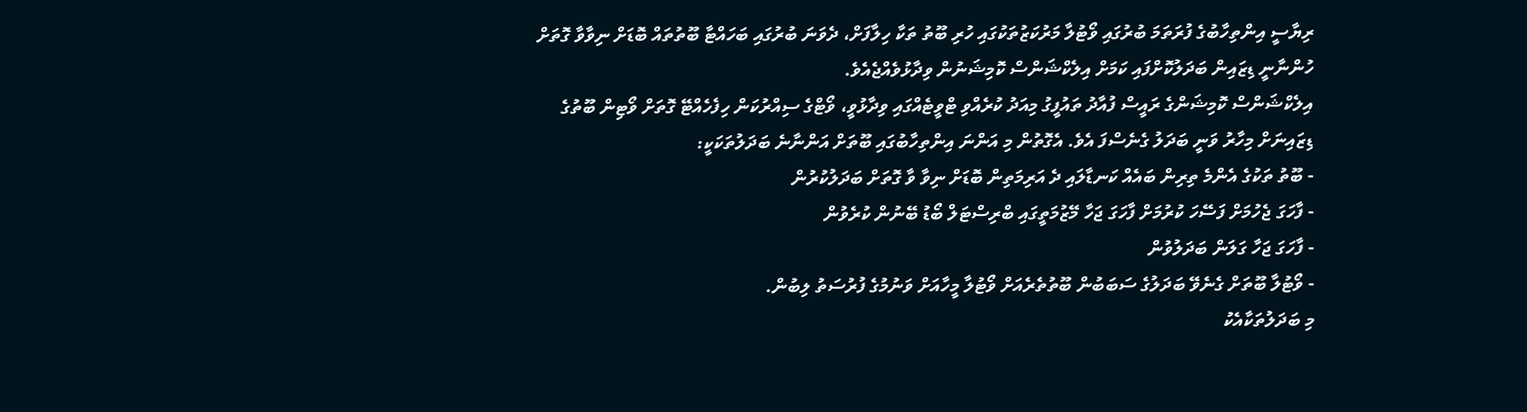ރިޔާސީ އިންތިހާބުގެ ފުރަތަމަ ބުރުގައި ވޯޓުލާ މަރުކަޒުތަކުގައި ހުރި ބޫތު ތަކާ ހިލާފަށް، ދެވަނަ ބުރުގައި ބަހައްޓާ ބޫތުތައް ބޮޑަށް ނިވާވާ ގޮތަށް ހުންނާނީ ޑިޒައިން ބަދަލުކޮށްފައި ކަމަށް އިލެކްޝަންސް ކޮމިޝަނުން ވިދާޅުވެއްޖެއެވެ.
އިލެކްޝަންސް ކޮމިޝަންގެ ރައީސް ފުއާދު ތައުފީގު މިއަދު ކުރެއްވި ޓްވީޓެއްގައި ވިދާޅުވީ، ވޯޓްގެ ސިއްރުކަން ހިފެހެއްޓޭ ގޮތަށް ވޯޓިން ބޫތުގެ ޑިޒައިނަށް މިހާރު ވަނީ ބަދަލު ގެނެސްފަ އެވެ. އެގޮތުން މި އަންނަ އިންތިހާބުގައި ބޫތަށް އަންނާނެ ބަދަލުތަކަކީ:
- ބޫތު ތަކުގެ އެންމެ ތިރިން ބައެއް ކަނޑާލައި ދެ އަރިމަތިން ބޮޑަށް ނިވާ ވާ ގޮތަށް ބަދަލުކުރުން
- ފާހަގަ ޖެހުމަށް ފަސޭހަ ކުރުމަށް ފާހަގަ ޖަހާ މޭޒުމަތީގައި ބްރިސްޓަލް ބޯޑު ބޭނުން ކުރެވުން
- ފާހަގަ ޖަހާ ގަލަން ބަދަލުވުން
- ވޯޓުލާ ބޫތަށް ގެނެވޭ ބަދަލުގެ ސަބަބުން ބޫތުތެރެއަށް ވޯޓުލާ މީހާއަށް ވަނުމުގެ ފުރުސަތު ލިބުން.
މި ބަދަލުތަކާއެކު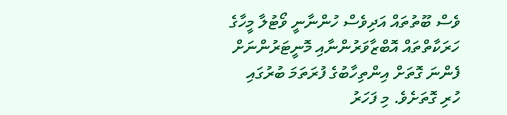ވެސް ބޫތުތައް އަދިވެސް ހުންނާނީ ވޯޓުލާ މީހާގެ ހަރަކާތްތައް އޮބްޒާވަރުންނާއި މޮނީޓަރުންނަށް ފެންނަ ގޮތަށް އިންތިހާބުގެ ފުރަތަމަ ބުރުގައި ހުރި ގޮތަށެވެ. މި ފަހަރު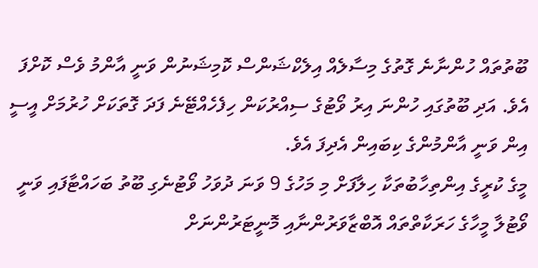ބޫތުތައް ހުންނާނެ ގޮތުގެ މިސާލެއް އިލެކްޝަންސް ކޮމިޝަނުން ވަނީ އާންމު ވެސް ކޮށްފަ އެވެ. އަދި ބޫތުގައި ހުންނަ އިރު ވޯޓުގެ ސިއްރުކަން ހިފެހެއްޓޭނެ ފަދަ ގޮތަކަށް ހުރުމަށް އީސީ އިން ވަނީ އާންމުންގެ ކިބައިން އެދިފަ އެވެ.
މީގެ ކުރީގެ އިންތިހާބުތަކާ ހިލާފަށް މި މަހުގެ 9 ވަނަ ދުވަހު ވޯޓުނެގި ބޫތު ބަހައްޓާފައި ވަނީ ވޯޓުލާ މީހާގެ ހަރަކާތްތައް އޮބްޒާވަރުންނާއި މޮނީޓަރުންނަށް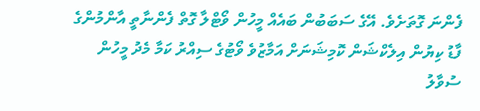ފެންނަ ގޮތަށެވެ. އޭގެ ސަބަބުން ބައެއް މީހުން ވޯޓްލާ ގޮތް ފެންނާތީ އާންމުންގެ ފާޑު ކިޔުން އިލެކްޝަން ކޮމިޝަނަށް އަމާޒުވެ ވޯޓުގެ ސިއްރު ކަމާ މެދު މީހުން ސުވާލު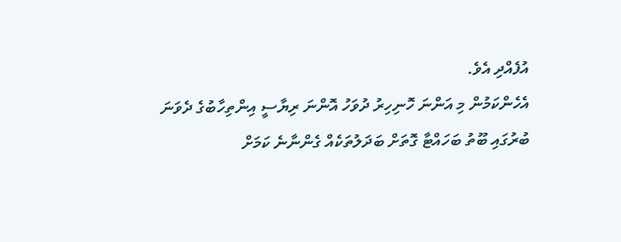އުފެއްދި އެވެ.
އެހެންކަމުން މި އަންނަ ހޮނިހިރު ދުވަހު އޮންނަ ރިޔާސީ އިންތިހާބުގެ ދެވަނަ ބުރުގައި ބޫތު ބަހައްޓާ ގޮތަށް ބަދަލުތަކެއް ގެންނާނެ ކަމަށް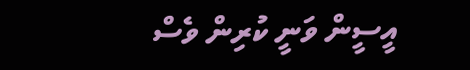އީސީން ވަނީ ކުރިން ވެސް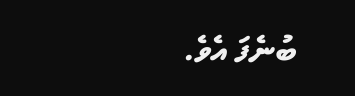ބުނެފަ އެވެ.